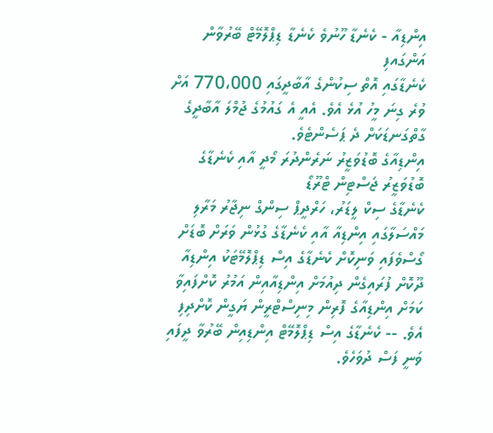އިންޑިއާ - ކެނެޑާ ހޫނުވެ ކެނެޑާ ޑިޕްލޮމޭޓް ބޭރުވާން އަންގައފި
ކެނެޑާގައި އޮތް ސިކުންގެ އާބާދީގައި 770،000 އަށް ވުރެ ގިނަ މީހު އުޅެ އެވެ. އެއީ އެ ގައުމުގެ ޖުމްލަ އާބާދީގެ ގާތްގަނޑަކަށް ދެ ޕަސެންޓެވެ.
އިންޑިއާގެ ބޮޑުވަޒީރު ނަރެންދުރަ މޯދީ އާއި ކެނެޑާގެ ބޮޑުވަޒީރު ޖަސްޓިން ޓްރޫޑޯ
ކެނެޑާގެ ސިކް ލީޑަރު، ހަރްދީޕް ސިންގް ނިޖާރު މަރާލި މައްސަލާގައި އިންޑިއާ އާއި ކެނެޑާގެ ގުޅުން ވަރަށް ބޮޑަށް ގޯސްވެފައި ވަނިކޮށް ކެނެޑާގެ އިސް ޑިޕްލޮމޭޓަކު އިންޑިއާ ދޫކޮށް ފުރައިގެން ދިއުމަށް އިންޑިއާއިން އަމުރު ކޮށްފައިވާ ކަމަށް އިންޑިއާގެ ފޮރިން މިނިސްޓްރީން ޔަގީން ކޮށްދިފި އެވެ. -- ކެނެޑާގެ އިސް ޑިޕްލޮމޭޓް އިންޑިއިން ބޭރުވާ ދީފައި ވަނީ ފަސް ދުވަހެވެ.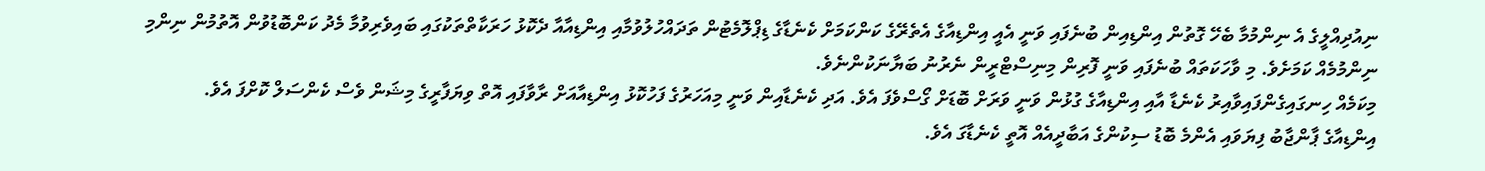ނިއުދިއްލީގެ އެ ނިންމުމާ ބެހޭ ގޮތުން އިންޑިއިން ބުނެފައި ވަނީ އެއީ އިންޑިއާގެ އެތެރޭގެ ކަންކަމަށް ކެނެޑާގެ ޑިޕްލޮމެޓުން ތަދައްހުލުވުމާއި އިންޑިއާއާ ދެކޮޅު ހަރަކާތްތަކުގައި ބައިވެރިވުމާ މެދު ކަންބޮޑުވުން އޮތުމުން ނިންމި ނިންމުމެއް ކަމަށެވެ. މި ވާހަކަތައް ބުނެފައި ވަނީ ފޮރިން މިނިސްޓްރީން ނެރުނު ބަޔާނަކުންނެވެ.
މިކަމެއް ހިނގައިގެންފައިވާއިރު ކެނެޑާ އާއި އިންޑިއާގެ ގުޅުން ވަނީ ވަރަށް ބޮޑަށް ގޯސްވެފަ އެވެ. އަދި ކެނެޑާއިން ވަނީ މިއަހަރުގެ ފަހުކޮޅު އިންޑިއާއަށް ރާވާފައި އޮތް ވިޔަފާރީގެ މިޝަން ވެސް ކެންސަލް ކޮށްފަ އެވެ.
އިންޑިއާގެ ޕާންޖާބު ފިޔަވައި އެންމެ ބޮޑު ސިކުންގެ އަބާދީއެއް އޮތީ ކެނެޑާގަ އެވެ.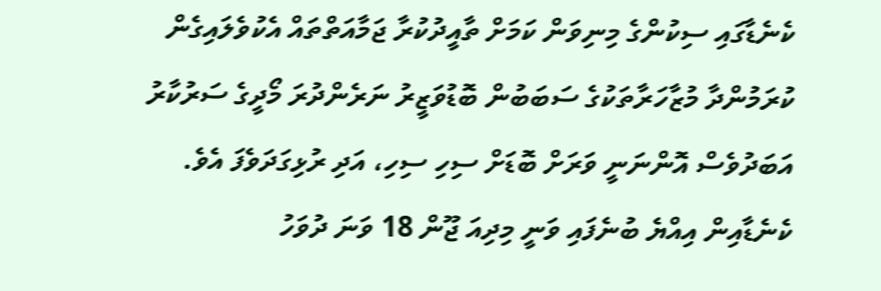ކެނެޑާގައި ސިކުންގެ މިނިވަން ކަމަށް ތާއީދުކުރާ ޖަމާއަތްތައް އެކުވެލައިގެން ކުރަމުންދާ މުޒާހަރާތަކުގެ ސަބަބުން ބޮޑުވަޒީރު ނަރެންދުރަ މޯދީގެ ސަރުކާރު އަބަދުވެސް އޮންނަނީ ވަރަށް ބޮޑަށް ސިހި ސިހި، އަދި ރުޅިގަދަވެފަ އެވެ.
ކެނެޑާއިން އިއްޔެ ބުނެފައި ވަނީ މިދިއަ ޖޫން 18 ވަނަ ދުވަހު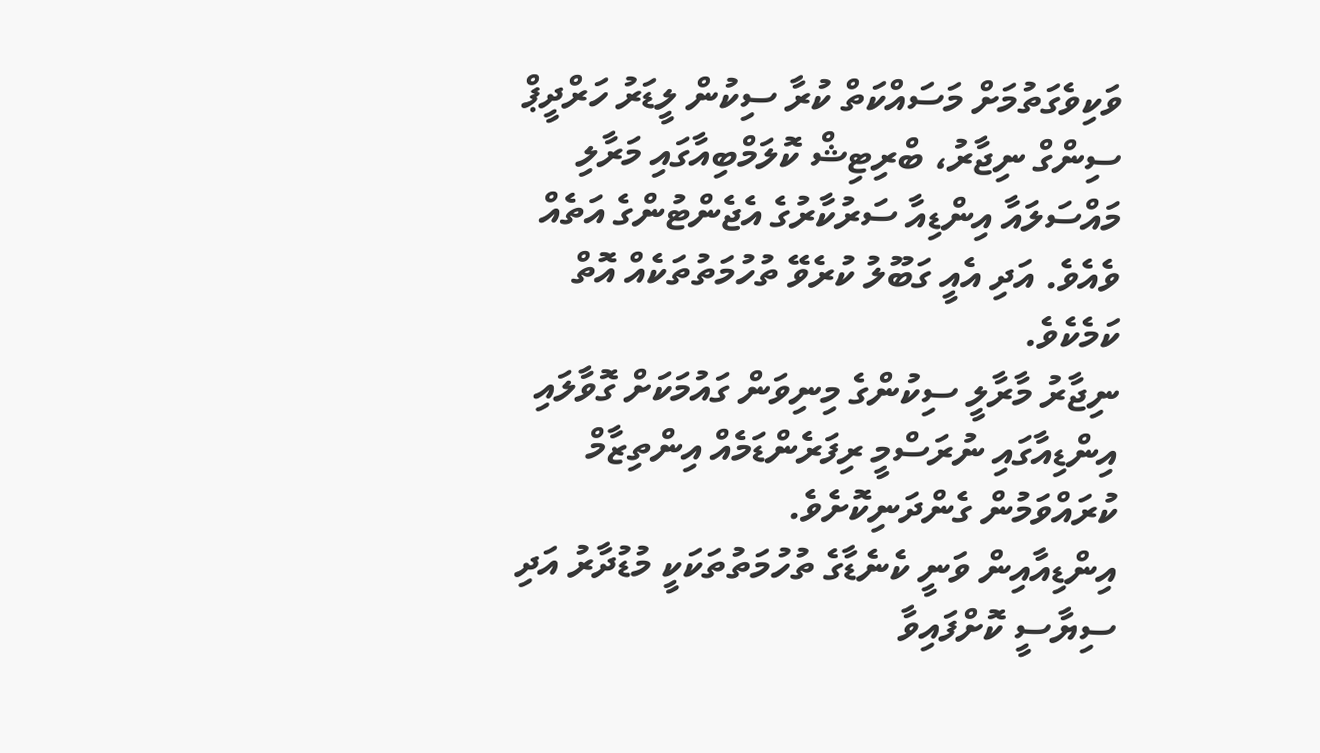ވަކިވެގަތުމަށް މަސައްކަތް ކުރާ ސިކުން ލީޑަރު ހަރްދީޕް ސިންގް ނިޖާރު، ބްރިޓިޝް ކޮލަމްބިއާގައި މަރާލި މައްސަލައާ އިންޑިއާ ސަރުކާރުގެ އެޖެންޓުންގެ އަތެއް ވެއެވެ. އަދި އެއީ ގަބޫލު ކުރެވޭ ތުހުމަތުތަކެއް އޮތް ކަމެކެވެ.
ނިޖާރު މާރާލީ ސިކުންގެ މިނިވަން ގައުމަކަށް ގޮވާލައި އިންޑިއާގައި ނުރަސްމީ ރިފަރެންޑަމެއް އިންތިޒާމް ކުރައްވަމުން ގެންދަނިކޮށެވެ.
އިންޑިއާއިން ވަނީ ކެނެޑާގެ ތުހުމަތުތަކަކީ މުޑުދާރު އަދި ސިޔާސީ ކޮށްފައިވާ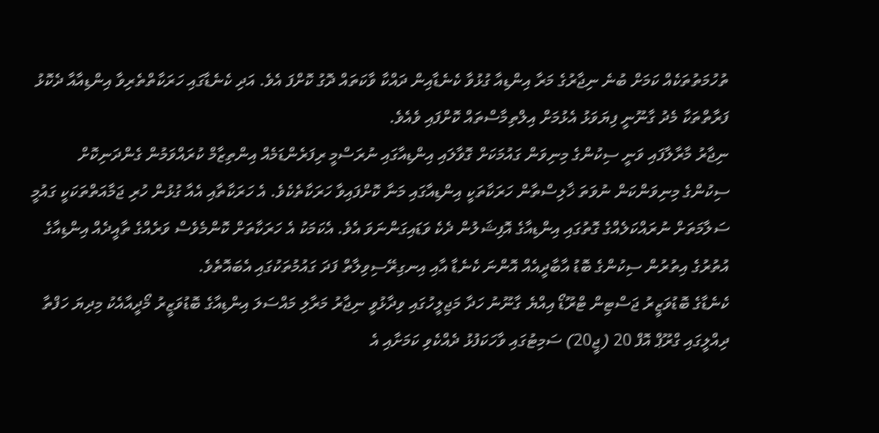ތުހުމަތުތަކެއް ކަމަށް ބުނެ ނިޖާރުގެ މަރާ އިންޑިއާ ގުޅުވާ ކެނެޑާއިން ދައްކާ ވާކަތައް ދޮގު ކޮށްފަ އެވެ. އަދި ކެނެޑާގައި ހަރަކާތްތެރިވާ އިންޑިއާއާ ދެކޮޅު ފަރާތްތަކާ މެދު ގާނޫނީ ފިޔަވަޅު އެޅުމަށް އިލްތިމާސްތައް ކޮށްފައި ވެއެވެ.
ނިޖާރު މާރާލާފައި ވަނީ ސިކުންގެ މިނިވަން ގައުމަކަށް ގޮވާލައި އިންޑިއާގައި ނުރަސްމީ ރިފަރެންޑަމެއް އިންތިޒާމް ކުރައްވަމުން ގެންދަނިކޮށް
ސިކުންގެ މިނިވަންކަން ނުވަތަ ޚާލިސްތާން ހަރަކާތަކީ އިންޑިއާގައި މަނާ ކޮށްފައިވާ ހަރަކާތެކެވެ. އެ ހަރަކާތާއި އެއާ ގުޅުން ހުރި ޖަމާއަތްތަކަކީ ގައުމީ ސަލާމަތަށް ނުރައްކަލެއްގެ ގޮތުގައި އިންޑިއާގެ އޮފިޝަލުން ދެކެ ވަޑައިގަންނަވަ އެވެ. އެކަމަކު އެ ހަރަކާތަށް ކޮންމެވެސް ވަރެއްގެ ތާއީދެއް އިންޑިއާގެ އުތުރުގެ އިތުރުން ސިކުންގެ ބޮޑު އާބާދީއެއް އޮންނަ ކެނެޑާ އާއި އިނގިރޭސިވިލާތް ފަދަ ގައުމުތަކުގައި އެބައޮތެވެ.
ކެނެޑާގެ ބޮޑުވަޒީރު ޖަސްޓިން ޓްރޫޑޯ އިއްޔެ ގާނޫނު ހަދާ މަޖިލީހުގައި ވިދާޅުވީ ނިޖާރު މަރާލި މައްސަލަ އިންޑިއާގެ ބޮޑުވަޒީރު މޯދީއާއެކު މިދިޔަ ހަފްތާ ދިއްލީގައި ގްރޫޕް އޮފް 20 (ޖީ20) ސަމިޓުގައި ވާހަކަފުޅު ދެއްކެވި ކަމަށާއި އެ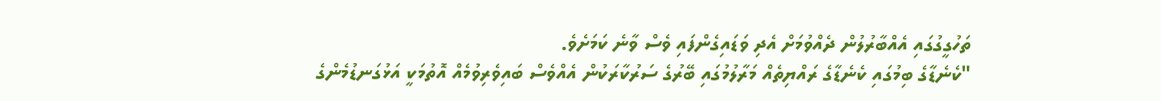ތަހުގީގުގައި އެއްބާރުލުން ދެއްވުމަށް އެދި ވަޑައިގެންފައި ވެސް ވާނެ ކަމަށެވެ.
"ކެނެޑާގެ ބިމުގައި ކެނެޑާގެ ރައްޔިތެއް މަރާލުމުގައި ބޭރުގެ ސަރުކާރަކުން އެއްވެސް ބައިވެރިވުމެއް އޮތުމަކީ އަޅުގަނޑުމެންގެ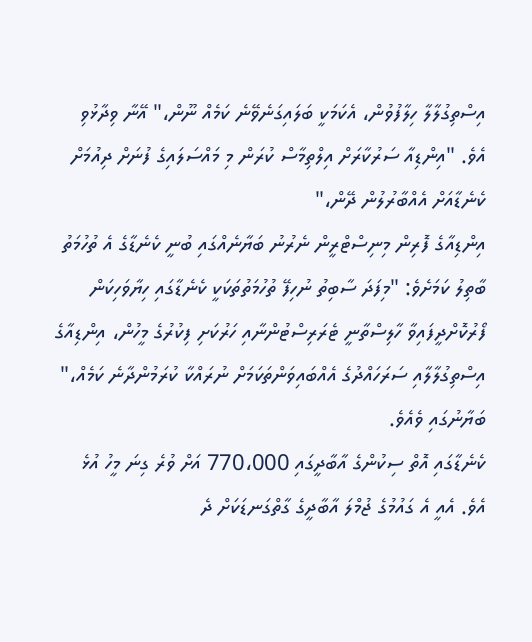އިސްތިގުލާލާ ހިލާފުވުން، އެކަމަކީ ބަލައިގަނެވޭނެ ކަމެއް ނޫން،" އޭނާ ވިދާޅުވި އެވެ. "އިންޑިއާ ސަރުކާރަށް އިލްތިމާސް ކުރަން މި މައްސަލައިގެ ފުނަށް ދިއުމަށް ކެނެޑާއަށް އެއްބާރުލުން ދޭން،"
އިންޑިއާގެ ފޮރިން މިނިސްޓްރީން ނެރުނު ބަޔާނެއްގައި ބުނީ ކެނެޑާގެ އެ ތުހުމަތު ބާތިލު ކަމަށެވެ: "މިފަދަ ސާބިތު ނުހިފޭ ތުހުމަތުތަކަކީ ކެނެޑާގައި ހިޔާވަހިކަން ފޯރުކޮށްދީފައިވާ ހާލިސްތާނީ ޓެރަރިސްޓުންނާއި ހަރުކަށި ފިކުރުގެ މީހުން، އިންޑިއާގެ އިސްތިގުލާލާއި ސަރަހައްދުގެ އެއްބައިވަންތަކަމަށް ނުރައްކާ ކުރަމުންދާނެ ކަމެއް،" ބަޔާނުގައި ވެއެވެ.
ކެނެޑާގައި އޮތް ސިކުންގެ އާބާދީގައި 770،000 އަށް ވުރެ ގިނަ މީހު އުޅެ އެވެ. އެއީ އެ ގައުމުގެ ޖުމްލަ އާބާދީގެ ގާތްގަނޑަކަށް ދެ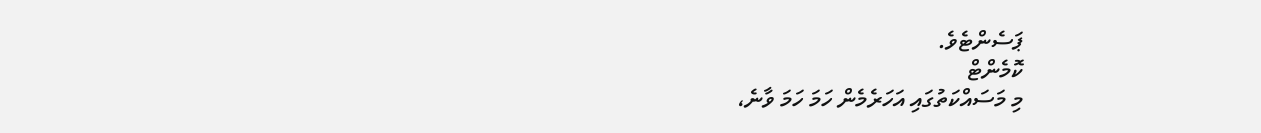ޕަސެންޓެވެ.
ކޮމެންޓް
މި މަސައްކަތުގައި އަހަރެމެން ހަމަ ހަމަ ވާނެ،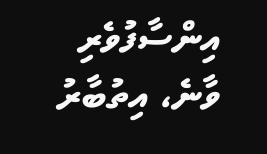އިންސާފުވެރި ވާނެ، އިތުބާރު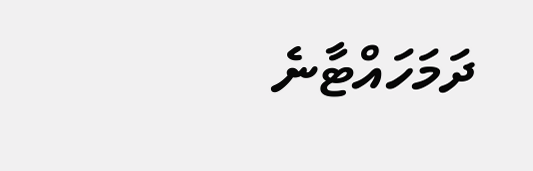ދަމަހައްޓާނެ